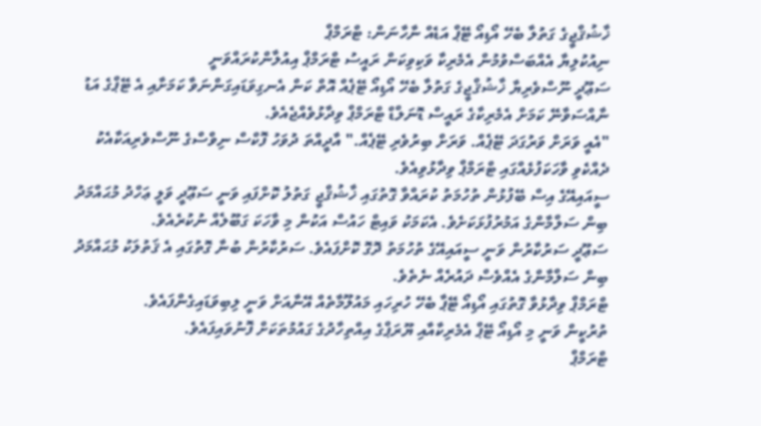ޚާޝުޤްޖީގެ ގަތުލާ ބެހޭ އޯޑިއޯ ޓޭޕް އަޑެއް ނާހާނަން: ޓްރަމްޕް
ނިއުކުލިޔާ އެއްބަސްވުމުން އެމެރިކާ ވަކިވިކަން ރައީސު ޓްރަމްޕް އިއުލާންކުރައްވަނީ
ސަޢޫދީ ނޫސްވެރިޔާ ޚާޝުޤްޖީގެ ގަތުލާ ބެހޭ އޯޑިއޯ ޓޭޕެއް އޮތް ކަން އެނގިވަޑައިގަންނަވާ ކަމަށާއި އެ ޓޭޕްގެ އަޑު ނާއްސަވާނޭ ކަމަށް އެމެރިކާގެ ރައީސް ޑޮނަލްޑް ޓްރަމްޕް ވިދާޅުވެއްޖެއެވެ.
"އެއީ ވަރަށް ވަރުގަދަ ޓޭޕެއް. ވަރަށް ބިރުވެރި ޓޭޕެއް." އާދީއްތަ ދުވަހު ފޮކްސް ނިވްސްގެ ނޫސްވެރިއަކާއެކު ދެއްކެވި ވާހަކަފުޅެއްގައި ޓްރަމްޕް ވިދާޅުވިއެވެ.
ސީއައިއޭގެ އިސް ބޭފުޅުން ތުހުމަތު ކުރައްވާ ގޮތުގައި ޚާޝުޤްޖީ ގަތުލު ކޮށްފައި ވަނީ ސަޢޫދީ ވަލީ ޢަހްދު މުޙައްމަދު ބިން ސަލްމާންގެ އަމުރުފުޅަކަށެވެ. އެކަމަކު ވައިޓް ހައުސް އަކުން މި ވާހަކަ ގަބޫލެއް ނުކުރެއެވެ.
ސަޢޫދީ ސަރުކާރުން ވަނީ ސީއައިއޭގެ ތުހުމަތު ދޮގޮ ކޮށްފައެވެ. ސަރުކާރުން ބުނާ ގޮތުގައި އެ ޤަތުލަކު މުޙައްމަދު ބިން ސަލްމާންގެ އެއްވެސް ދައުރެއް ނެތެވެ.
ޓްރަމްޕް ވިދާޅުވާ ގޮތުގައި އޯޑިއޯ ޓޭޕާ ބެހޭ ހުރިހައި މައުލޫމާތެއް އޭނާއަށް ވަނީ ލިބިވަޑައިގެންފައެވެ.
ތުރުކީން ވަނީ މި އޯޑިއޯ ޓޭޕް އެމެރިކާއާއި ޔޫރަޕްގެ އިއްތިހާދުގެ ގައުމުތަކަށް ފޮނުވައިފައެވެ.
ޓްރަމްޕް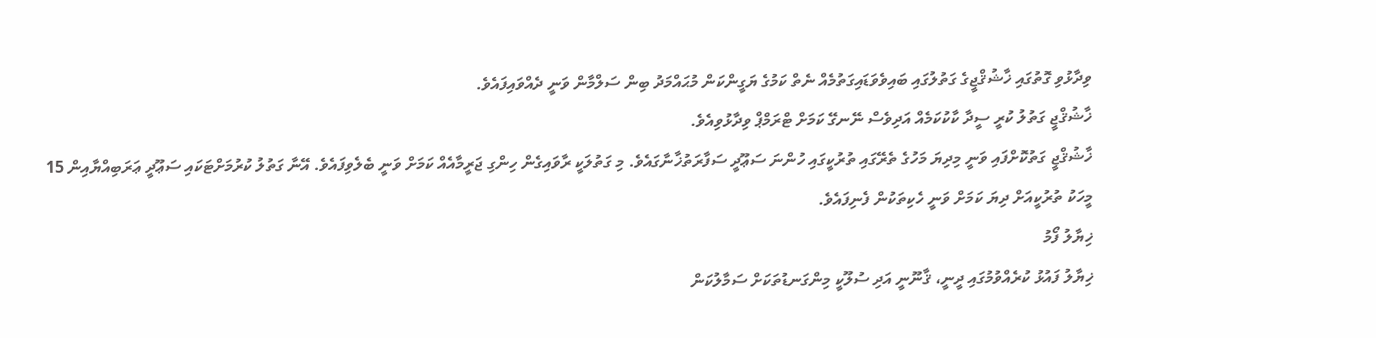ވިދާޅުވި ގޮތުގައި ޚާޝުޤްޖީގެ ގަތުލުގައި ބައިވެވަޑައިގަތުމެއް ނެތް ކަމުގެ ޔަގީންކަން މުޙައްމަދު ބިން ސަލްމާން ވަނީ ދެއްވައިފައެވެ.
ޚާޝުޤްޖީ ގަތުލު ކުރީ ސީދާ ކާކުކަމެއް އަދިވެސް ނޭނގޭ ކަމަށް ޓްރަމްޕް ވިދާޅުވިއެވެ.
ޚާޝުޤްޖީ ގަތުކޮށްފައި ވަނީ މިދިޔަ މަހުގެ ތެރޭގައި ތުރުކީގައި ހުންނަ ސަޢޫދީ ސަފާރަތުޚާނާގައެވެ. މި ގަތުލަކީ ރާވައިގެން ހިންގި ޖަރީމާއެއް ކަމަށް ވަނީ ބެލެވިފައެވެ. އޭނާ ގަތުލު ކުރުމަށްޓަކައި ސަޢޫދީ ޢަރަބިއްޔާއިން 15 މީހަކު ތުރުކީއަށް ދިޔަ ކަމަށް ވަނީ ހެކިތަކުން ފެނިފައެވެ.
ޚިޔާލު ފޯމު
ޚިޔާލު ފައުޅު ކުރެއްވުމުގައި ދީނީ، ޤާނޫނީ އަދި ސުލޫކީ މިންގަނޑުތަކަށް ސަމާލުކަން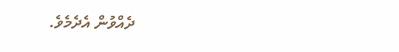ދެއްވުން އެދެމެވެ.